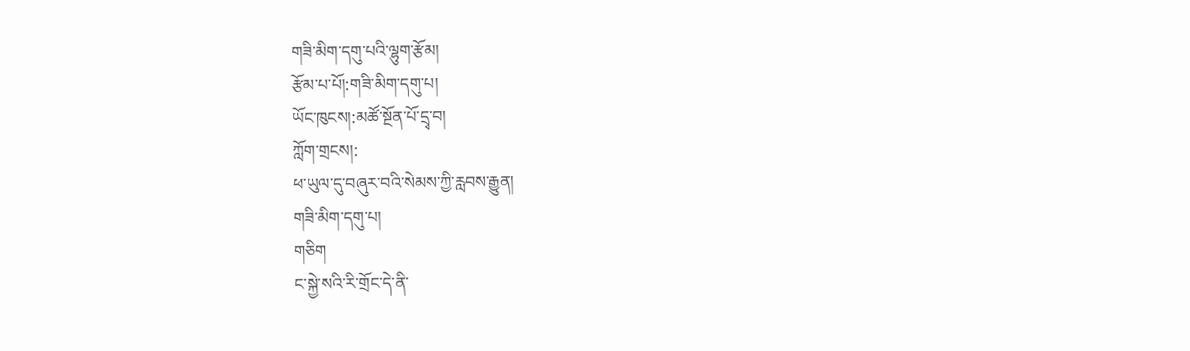གཟི་མིག་དགུ་པའི་ལྷུག་རྩོམ།
རྩོམ་པ་པོ།:གཟི་མིག་དགུ་པ།
ཡོང་ཁུངས།:མཚོ་སྔོན་པོ་དྲྭ་བ།
ཀློག་གྲངས།:
ཕ་ཡུལ་དུ་བཞུར་བའི་སེམས་ཀྱི་རླབས་རྒྱུན།
གཟི་མིག་དགུ་པ།
གཅིག
ང་སྐྱེ་སའི་རི་གྲོང་དེ་ནི་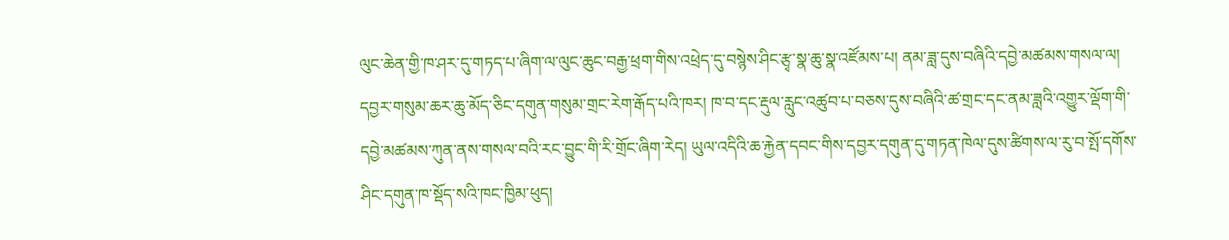ལུང་ཆེན་གྱི་ཁ་ཤར་དུ་གཏད་པ་ཞིག་ལ་ལུང་ཆུང་བརྒྱ་ཕྲག་གིས་འཕྲེད་དུ་བསྙེས་ཤིང་རྩྭ་སྣ་ཆུ་སྣ་འཛོམས་པ། ནམ་ཟླ་དུས་བཞིའི་དབྱེ་མཚམས་གསལ་ལ། དབྱར་གསུམ་ཆར་ཆུ་མོད་ཅིང་དགུན་གསུམ་གྲང་རེག་རྒོད་པའི་ཁར། ཁ་བ་དང་རྡུལ་རླུང་འཚུབ་པ་བཅས་དུས་བཞིའི་ཚ་གྲང་དང་ནམ་ཟླའི་འགྱུར་ལྡོག་གི་དབྱེ་མཚམས་ཀུན་ནས་གསལ་བའི་རང་བྱུང་གི་རི་གྲོང་ཞིག་རེད། ཡུལ་འདིའི་ཆ་རྐྱེན་དབང་གིས་དབྱར་དགུན་དུ་གཏན་ཁེལ་དུས་ཚིགས་ལ་རུ་བ་སྤོ་དགོས་ཤིང་དགུན་ཁ་སྡོད་སའི་ཁང་ཁྱིམ་ཕུད།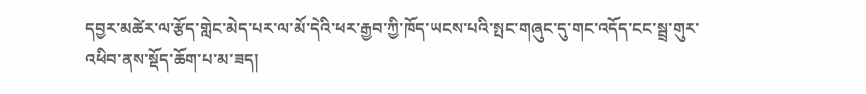དབྱར་མཚེར་ལ་རྩོད་གླེང་མེད་པར་ལ་མོ་དེའི་ཕར་རྒྱབ་ཀྱི་ཁོད་ཡངས་པའི་སྤང་གཞུང་དུ་གང་འདོད་ངང་སྦྲ་གུར་འཕིབ་ནས་སྡོད་ཆོག་པ་མ་ཟད།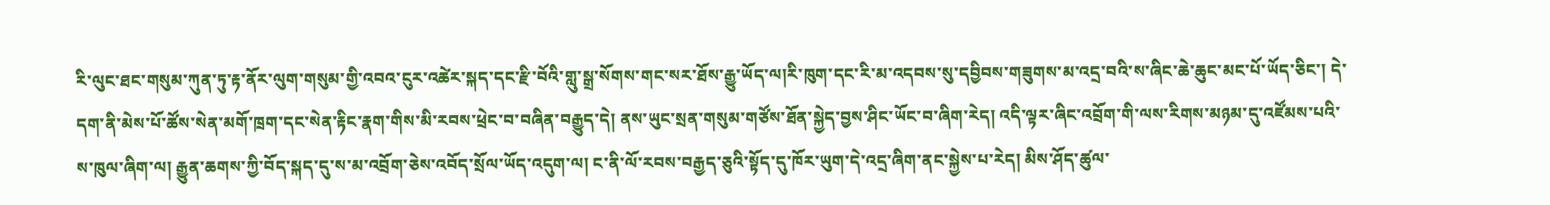རི་ལུང་ཐང་གསུམ་ཀུན་ཏུ་རྟ་ནོར་ལུག་གསུམ་གྱི་འབའ་ངུར་འཚེར་སྐད་དང་རྫི་བོའི་གླུ་སྒྲ་སོགས་གང་སར་ཐོས་རྒྱུ་ཡོད་ལ།རི་ཁུག་དང་རི་མ་འདབས་སུ་དབྱིབས་གཟུགས་མ་འདྲ་བའི་ས་ཞིང་ཆེ་ཆུང་མང་པོ་ཡོད་ཅིང་། དེ་དག་ནི་མེས་པོ་ཚོས་སེན་མགོ་ཁྲག་དང་སེན་རྟིང་རྣག་གིས་མི་རབས་ཕྲེང་བ་བཞིན་བརྒྱུད་དེ། ནས་ཡུང་སྲན་གསུམ་གཙོས་ཐོན་སྐྱེད་བྱས་ཤིང་ཡོང་བ་ཞིག་རེད། འདི་ལྟར་ཞིང་འབྲོག་གི་ལས་རིགས་མཉམ་དུ་འཛོམས་པའི་ས་ཁུལ་ཞིག་ལ། རྒྱུན་ཆགས་ཀྱི་བོད་སྐད་དུ་ས་མ་འབྲོག་ཅེས་འབོད་སྲོལ་ཡོད་འདུག་ལ། ང་ནི་ལོ་རབས་བརྒྱད་ཅུའི་སྟོད་དུ་ཁོར་ཡུག་དེ་འདྲ་ཞིག་ནང་སྐྱེས་པ་རེད། མིས་ཤོད་ཚུལ་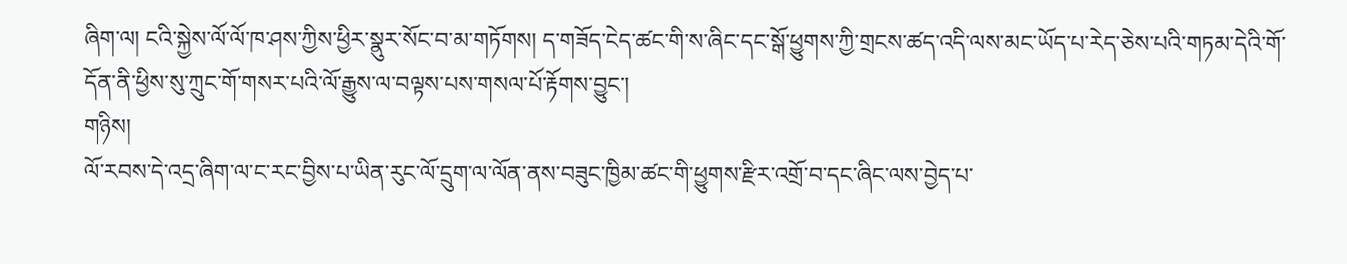ཞིག་ལ། ངའི་སྐྱེས་ལོ་ལོ་ཁ་ཤས་ཀྱིས་ཕྱིར་སྣུར་སོང་བ་མ་གཏོགས། ད་གཟོད་ངེད་ཚང་གི་ས་ཞིང་དང་སྒོ་ཕྱུགས་ཀྱི་གྲངས་ཚད་འདི་ལས་མང་ཡོད་པ་རེད་ཅེས་པའི་གཏམ་དེའི་གོ་དོན་ནི་ཕྱིས་སུ་ཀྲུང་གོ་གསར་པའི་ལོ་རྒྱུས་ལ་བལྟས་པས་གསལ་པོ་རྟོགས་བྱུང་།
གཉིས།
ལོ་རབས་དེ་འདྲ་ཞིག་ལ་ང་རང་བྱིས་པ་ཡིན་རུང་ལོ་དྲུག་ལ་ལོན་ནས་བཟུང་ཁྱིམ་ཚང་གི་ཕྱུགས་རྫིར་འགྲོ་བ་དང་ཞིང་ལས་བྱེད་པ་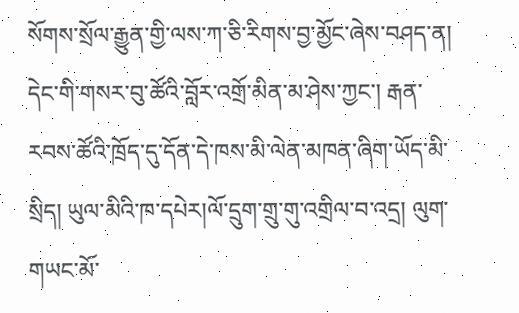སོགས་སྲོལ་རྒྱུན་གྱི་ལས་ཀ་ཅི་རིགས་བྱ་མྱོང་ཞེས་བཤད་ན། དེང་གི་གསར་བུ་ཚོའི་བློར་འགྲོ་མིན་མ་ཤེས་ཀྱང་། རྒན་རབས་ཚོའི་ཁྲོད་དུ་དོན་དེ་ཁས་མི་ལེན་མཁན་ཞིག་ཡོད་མི་སྲིད། ཡུལ་མིའི་ཁ་དཔེར།ལོ་དྲུག་གྲུ་གུ་འགྲིལ་བ་འདྲ། ལུག་གཡང་མོ་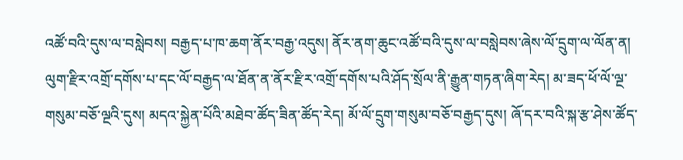འཚོ་བའི་དུས་ལ་བསླེབས། བརྒྱད་པ་ཁ་ཆག་ནོར་བརྒྱ་འདུས། ནོར་ནག་ཆུང་འཚོ་བའི་དུས་ལ་བསླེབས་ཞེས་ལོ་དྲུག་ལ་ལོན་ན། ལུག་རྫིར་འགྲོ་དགོས་པ་དང་ལོ་བརྒྱད་ལ་ཐོན་ན་ནོར་རྫིར་འགྲོ་དགོས་པའི་ཤོད་སྲོལ་ནི་རྒྱུན་གཏན་ཞིག་རེད། མ་ཟད་ཕོ་ལོ་ལྔ་གསུམ་བཅོ་ལྔའི་དུས། མདའ་སྐྱེན་པོའི་མཐེབ་ཚོད་ཟིན་ཚོད་རེད། མོ་ལོ་དྲུག་གསུམ་བཅོ་བརྒྱད་དུས། ཞོ་དར་བའི་སྐ་རྩ་ཤེས་ཚོད་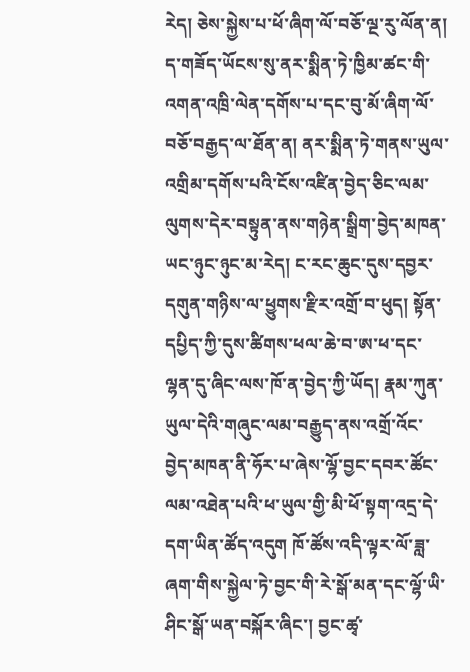རེད། ཅེས་སྐྱེས་པ་ཕོ་ཞིག་ལོ་བཅོ་ལྔ་རུ་ལོན་ན། ད་གཟོད་ཡོངས་སུ་ནར་སྨིན་ཏེ་ཁྱིམ་ཚང་གི་འགན་འཁྲི་ལེན་དགོས་པ་དང་བུ་མོ་ཞིག་ལོ་བཅོ་བརྒྱད་ལ་ཐོན་ན། ནར་སྨིན་ཏེ་གནས་ཡུལ་འགྲིམ་དགོས་པའི་ངོས་འཛིན་བྱེད་ཅིང་ལམ་ལུགས་དེར་བསྟུན་ནས་གཉེན་སྒྲིག་བྱེད་མཁན་ཡང་ཉུང་ཉུང་མ་རེད། ང་རང་ཆུང་དུས་དབྱར་དགུན་གཉིས་ལ་ཕྱུགས་རྫིར་འགྲོ་བ་ཕུད། སྟོན་དཔྱིད་ཀྱི་དུས་ཚིགས་ཕལ་ཆེ་བ་ཨ་ཕ་དང་ལྷན་དུ་ཞིང་ལས་ཁོ་ན་བྱེད་ཀྱི་ཡོད། རྣམ་ཀུན་ཡུལ་དེའི་གཞུང་ལམ་བརྒྱུད་ནས་འགྲོ་འོང་བྱེད་མཁན་ནི་ཧོར་པ་ཞེས་ལྷོ་བྱང་དབར་ཚོང་ལམ་འཐེན་པའི་ཕ་ཡུལ་གྱི་མི་ཕོ་སྟག་འདྲ་དེ་དག་ཡིན་ཚོད་འདུག ཁོ་ཚོས་འདི་ལྟར་ལོ་ཟླ་ཞག་གིས་སྐྱེལ་ཏེ་བྱང་གི་རེ་སྒོ་མན་དང་ལྷོ་ཡི་ཤིང་སྒོ་ཡན་བསྐོར་ཞིང་། བྱང་ཚྭ་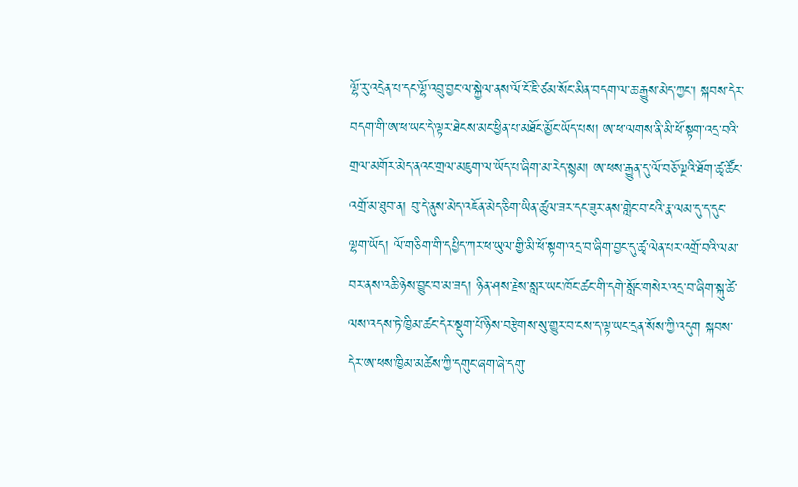ལྷོ་རུ་འདྲེན་པ་དང་ལྷོ་འབྲུ་བྱང་ལ་སྐྱེལ་ནས་ལོ་ངོ་ཇི་ཙམ་སོང་མིན་བདག་ལ་ཆ་རྒྱུས་མེད་ཀྱང་། སྐབས་དེར་བདག་གི་ཨ་ཕ་ཡང་དེ་ལྟར་ཐེངས་མང་ཕྱིན་པ་མཐོང་མྱོང་ཡོད་པས། ཨ་ཕ་ལགས་ནི་མི་ཕོ་སྟག་འདྲ་བའི་གྲལ་མགོར་མེད་ནའང་གྲལ་མཇུག་ལ་ཡོད་པ་ཞིག་མ་རེད་སྙམ། ཨ་ཕས་རྒྱུན་དུ་ལོ་བཅོ་ལྔའི་ཐོག་ཚྭ་ཚོང་འགྲོ་མ་ཐུབ་ན། བུ་དེ་ནུས་མེད་འཇོན་མེད་ཅིག་ཡིན་ཚུལ་ཟར་དང་ཟུར་ནས་གླེང་བ་ངའི་རྣ་ལམ་དུ་ད་དུང་ལྷག་ཡོད། ལོ་གཅིག་གི་དཔྱིད་ཀར་ཕ་ཡུལ་གྱི་མི་ཕོ་སྟག་འདྲ་བ་ཞིག་བྱང་དུ་ཚྭ་ལེན་པར་འགྲོ་བའི་ལམ་བར་ནས་འཆི་ཉེས་བྱུང་བ་མ་ཟད། ཉིན་ཤས་རྗེས་སླར་ཡང་ཁོང་ཚང་གི་དགེ་སློང་གསེར་འདྲ་བ་ཞིག་སྐུ་ཚེ་ལས་འདས་ཏེ་ཁྱིམ་ཚང་དེར་སྡུག་པོ་ཉིས་བརྩེགས་སུ་གྱུར་བ་ངས་ད་ལྟ་ཡང་དྲན་སོས་ཀྱི་འདུག སྐབས་དེར་ཨ་ཕས་ཁྱིམ་མཚེས་ཀྱི་དགུང་ཞག་ཞེ་དགུ་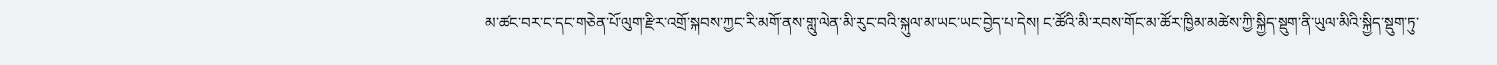མ་ཚང་བར་ང་དང་གཅེན་པོ་ལུག་རྫིར་འགྲོ་སྐབས་ཀྱང་རི་མགོ་ནས་གླུ་ལེན་མི་རུང་བའི་སྐུལ་མ་ཡང་ཡང་བྱེད་པ་དེས། ང་ཚོའི་མི་རབས་གོང་མ་ཚོར་ཁྱིམ་མཚེས་ཀྱི་སྐྱིད་སྡུག་ནི་ཡུལ་མིའི་སྐྱིད་སྡུག་ཏུ་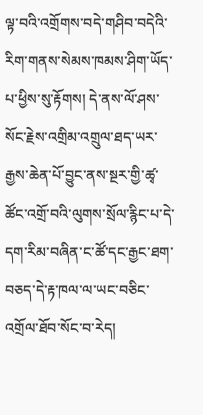ལྟ་བའི་འགྲོགས་བདེ་གཤིབ་བདེའི་རིག་གནས་སེམས་ཁམས་ཤིག་ཡོད་པ་ཕྱིས་སུ་རྟོགས། དེ་ནས་ལོ་ཤས་སོང་རྗེས་འགྲིམ་འགྲུལ་ཐད་ཡར་རྒྱས་ཆེན་པོ་བྱུང་ནས་སྔར་གྱི་ཚྭ་ཚོང་འགྲོ་བའི་ལུགས་སྲོལ་རྙིང་པ་དེ་དག་རིམ་བཞིན་ང་ཚོ་དང་རྒྱང་ཐག་བཅད་དེ་རྟ་ཁལ་ལ་ཡང་བཅིང་འགྲོལ་ཐོབ་སོང་བ་རེད།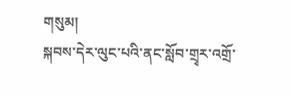གསུམ།
སྐབས་དེར་ལུང་པའི་ནང་སློབ་གྲྭར་འགྲོ་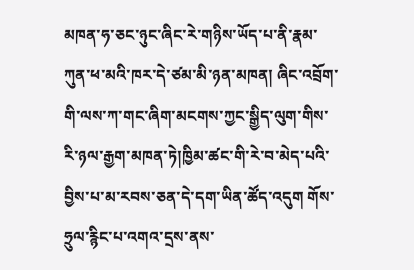མཁན་ཧ་ཅང་ཉུང་ཞིང་རེ་གཉིས་ཡོད་པ་ནི་རྣམ་ཀུན་ཕ་མའི་ཁར་དེ་ཙམ་མི་ཉན་མཁན། ཞིང་འབྲོག་གི་ལས་ཀ་གང་ཞིག་མངགས་ཀྱང་སྒྱིད་ལུག་གིས་རི་ཉལ་རྒྱག་མཁན་ཏེ།ཁྱིམ་ཚང་གི་རེ་བ་མེད་པའི་བྱིས་པ་མ་རབས་ཅན་དེ་དག་ཡིན་ཚོད་འདུག གོས་ཧྲུལ་རྙིང་པ་འགའ་དྲས་ནས་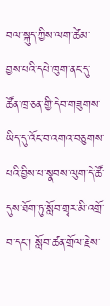བལ་སྐུད་ཀྱིས་ལག་ཚེམ་བྱས་པའི་དཔེ་ཁུག་ནང་དུ་ཚོན་ཁྲ་ཅན་གྱི་དེབ་གཟུགས་ཡིད་དུ་འོང་བ་འགའ་བཅུགས་པའི་བྱིས་པ་སྣབས་ལུག་དེ་ཚོ་དུས་ཐོག་ཏུ་སློབ་གྲྭར་མི་འགྲོ་བ་དང་། སློབ་ཚན་གྲོལ་རྗེས་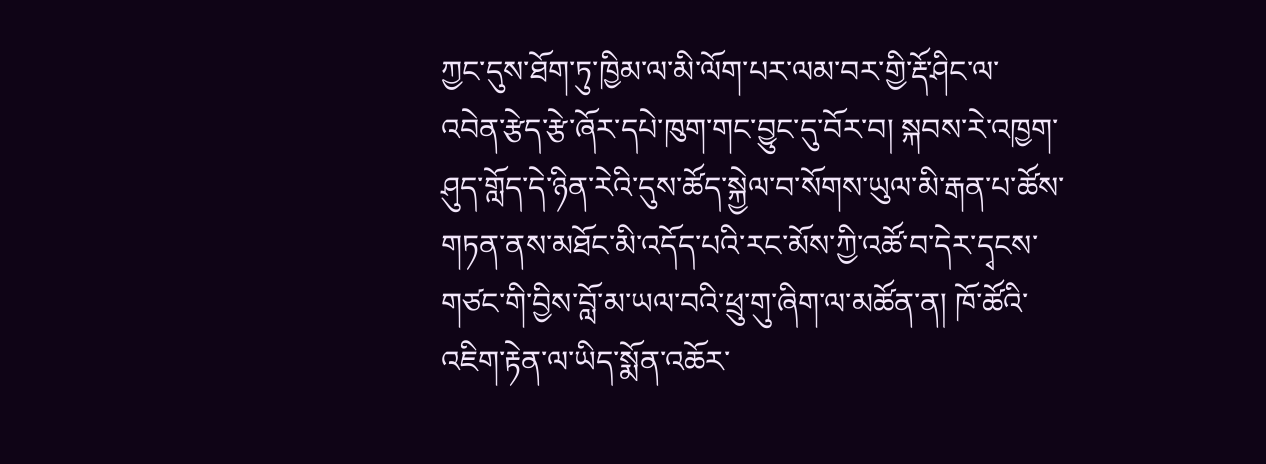ཀྱང་དུས་ཐོག་ཏུ་ཁྱིམ་ལ་མི་ལོག་པར་ལམ་བར་གྱི་རྡོ་ཤིང་ལ་འབེན་རྩེད་རྩེ་ཞོར་དཔེ་ཁུག་གང་བྱུང་དུ་བོར་བ། སྐབས་རེ་འཁྱག་ཤུད་གློད་དེ་ཉིན་རེའི་དུས་ཚོད་སྐྱེལ་བ་སོགས་ཡུལ་མི་རྒན་པ་ཚོས་གཏན་ནས་མཐོང་མི་འདོད་པའི་རང་མོས་ཀྱི་འཚོ་བ་དེར་དྭངས་གཙང་གི་བྱིས་བློ་མ་ཡལ་བའི་ཕྲུ་གུ་ཞིག་ལ་མཚོན་ན། ཁོ་ཚོའི་འཇིག་རྟེན་ལ་ཡིད་སྨོན་འཆོར་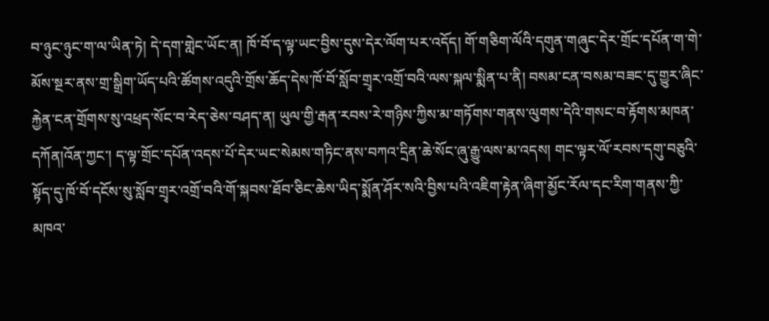བ་ཉུང་ཉུང་ག་ལ་ཡིན་ཏེ། དེ་དག་གླེང་ཡོང་ན། ཁོ་བོ་ད་ལྟ་ཡང་བྱིས་དུས་དེར་ལོག་པར་འདོད། གོ་གཅིག་ལོའི་དགུན་གཞུང་དེར་གྲོང་དཔོན་ག་གེ་མོས་སྔར་ནས་གྲ་སྒྲིག་ཡོད་པའི་ཚོགས་འདུའི་གྲོས་ཆོད་དེས་ཁོ་བོ་སློབ་གྲྭར་འགྲོ་བའི་ལས་སྐལ་སྨིན་པ་ནི། བསམ་ངན་བསམ་བཟང་དུ་གྱུར་ཞིང་རྐྱེན་ངན་གྲོགས་སུ་འཕྲད་སོང་བ་རེད་ཅེས་བཤད་ན། ཡུལ་གྱི་རྒན་རབས་རེ་གཉིས་ཀྱིས་མ་གཏོགས་གནས་ལུགས་དེའི་གསང་བ་རྟོགས་མཁན་དཀོན།འོན་ཀྱང་། ད་ལྟ་གྲོང་དཔོན་འདས་པོ་དེར་ཡང་སེམས་གཏིང་ནས་བཀའ་དྲིན་ཆེ་སོང་ཞུ་རྒྱུ་ལས་མ་འདས། གང་ལྟར་ལོ་རབས་དགུ་བཅུའི་སྟོད་དུ་ཁོ་བོ་དངོས་སུ་སློབ་གྲྭར་འགྲོ་བའི་གོ་སྐབས་ཐོབ་ཅིང་ཆེས་ཡིད་སྨོན་ཤོར་སའི་བྱིས་པའི་འཇིག་རྟེན་ཞིག་མྱོང་རོལ་དང་རིག་གནས་ཀྱི་མཁའ་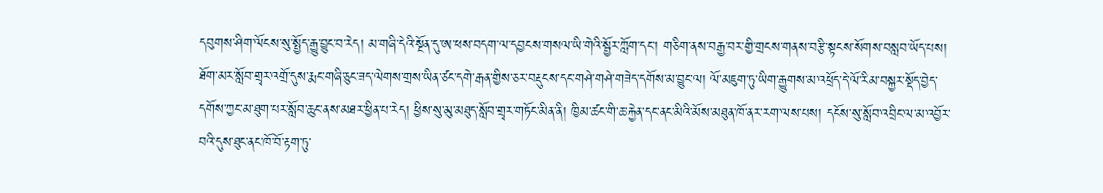དབུགས་ཤིག་ལོངས་སུ་སྤྱོད་རྒྱུ་བྱུང་བ་རེད། མ་གཞི་དེའི་སྔོན་དུ་ཨ་ཕས་བདག་ལ་དབྱངས་གསལ་ཡི་གེའི་སྦྱོར་ཀློག་དང་། གཅིག་ནས་བརྒྱ་བར་གྱི་གྲངས་གནས་བརྩི་སྟངས་སོགས་བསླབ་ཡོད་པས། ཐོག་མར་སློབ་གྲྭར་འགྲོ་དུས་རྨང་གཞི་ཅུང་ཟད་ལེགས་གྲས་ཡིན་ཙང་དགེ་རྒན་གྱིས་ཅར་བརྡུངས་དང་གཤེ་གཤེ་གཟེད་དགོས་མ་བྱུང་ལ། ལོ་མཇུག་ཏུ་ཡིག་རྒྱུགས་མ་འཕྲོད་དེ་ལོ་རིམ་བསྐྱར་སྡོད་བྱེད་དགོས་ཀྱང་མ་ཐུག་པར་སློབ་ཆུང་ནས་མཐར་ཕྱིན་པ་རེད། ཕྱིས་སུ་མུ་མཐུད་སློབ་གྲྭར་གཏོང་མིན་ནི། ཁྱིམ་ཚང་གི་ཆ་རྐྱེན་དང་ནང་མིའི་མོས་མཐུན་ཁོ་ནར་རག་ལས་པས། དངོས་སུ་སློབ་འབྲིང་ལ་མ་འབྱོར་བའི་དུས་ཐུང་ནང་ཁོ་བོ་རྟག་ཏུ་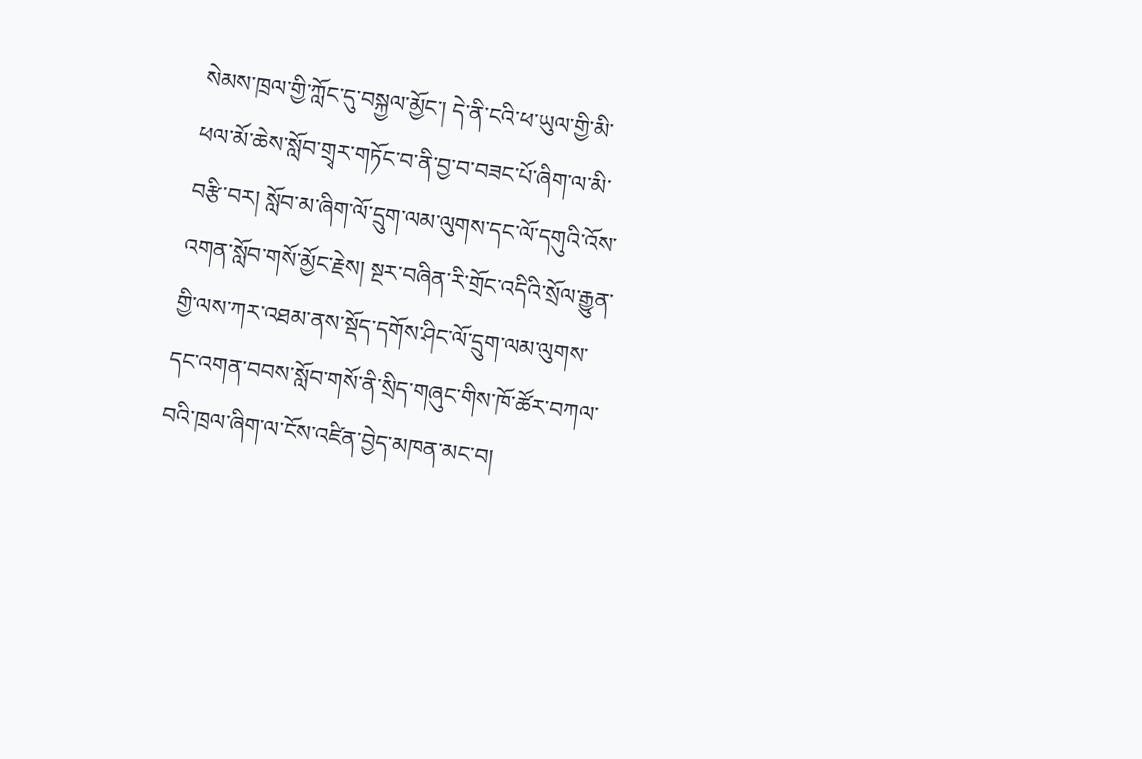སེམས་ཁྲལ་གྱི་ཀློང་དུ་བསྐྱལ་མྱོང་། དེ་ནི་ངའི་ཕ་ཡུལ་གྱི་མི་ཕལ་མོ་ཆེས་སློབ་གྲྭར་གཏོང་བ་ནི་བྱ་བ་བཟང་པོ་ཞིག་ལ་མི་བརྩི་བར། སློབ་མ་ཞིག་ལོ་དྲུག་ལམ་ལུགས་དང་ལོ་དགུའི་འོས་འགན་སློབ་གསོ་མྱོང་རྗེས། སྔར་བཞིན་རི་གྲོང་འདིའི་སྲོལ་རྒྱུན་གྱི་ལས་ཀར་འཐམ་ནས་སྡོད་དགོས་ཤིང་ལོ་དྲུག་ལམ་ལུགས་དང་འགན་བབས་སློབ་གསོ་ནི་སྲིད་གཞུང་གིས་ཁོ་ཚོར་བཀལ་བའི་ཁྲལ་ཞིག་ལ་ངོས་འཛིན་བྱེད་མཁན་མང་བ།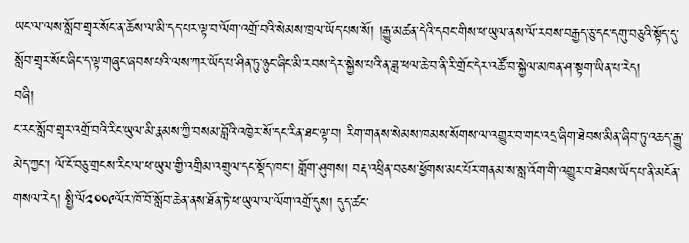ཡང་ལ་ལས་སློབ་གྲྭར་སོང་ན་ཆོས་ལ་མི་དད་པར་ལྟ་བ་ལོག་འགྲོ་བའི་སེམས་ཁྲལ་ཡོད་པས་སོ། །རྒྱུ་མཚན་དེའི་དབང་གིས་ཕ་ཡུལ་ནས་ལོ་རབས་བརྒྱད་ཅུ་དང་དགུ་བཅུའི་སྟོད་དུ་སློབ་གྲྭར་སོང་ཞིང་ད་ལྟ་གཞུང་ཞབས་པའི་ལས་ཀར་ཡོད་པ་ཤིན་ཏུ་ཉུང་ཞིང་མི་རབས་དེར་སྐྱེས་པའི་ན་ཟླ་ཕལ་ཆེ་བ་ནི་རི་གྲོང་དེར་འཚོ་བ་སྐྱེལ་མཁན་ཤ་སྟག་ཡིན་པ་རེད།
བཞི།
ང་རང་སློབ་གྲྭར་འགྲོ་བའི་རིང་ཡུལ་མི་རྣམས་ཀྱི་བསམ་བློའི་འཁྱེར་སོ་དང་རིན་ཐང་ལྟ་བ། རིག་གནས་སེམས་ཁམས་སོགས་ལ་འགྱུར་བ་གང་འདྲ་ཞིག་ཐེབས་མིན་ཞིབ་ཏུ་འཆད་རྒྱུ་མེད་ཀྱང་། ལོ་ངོ་བཅུ་གྲངས་རིང་ལ་ཕ་ཡུལ་གྱི་འགྲིམ་འགྲུལ་དང་སྡོད་ཁང་། གློག་ཤུགས། བརྡ་འཕྲིན་བཅས་ཕྱོགས་མང་པོར་གནམ་ས་སླ་འོག་གི་འགྱུར་བ་ཐེབས་ཡོད་པ་ནི་མངོན་གསལ་རེད། སྤྱི་ལོ༢༠༠༩ལོར་ཁོ་བོ་སློབ་ཆེན་ནས་ཐོན་ཏེ་ཕ་ཡུལ་ལ་ལོག་འགྲོ་དུས། དུད་ཚང་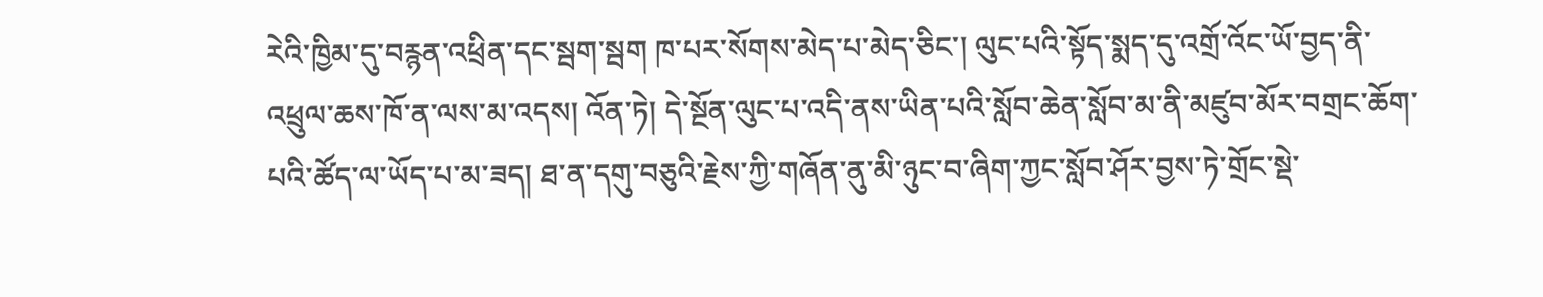རེའི་ཁྱིམ་དུ་བརྙན་འཕྲིན་དང་སྦག་སྦག ཁ་པར་སོགས་མེད་པ་མེད་ཅིང་། ལུང་པའི་སྟོད་སྨད་དུ་འགྲོ་འོང་ཡོ་བྱད་ནི་འཕྲུལ་ཆས་ཁོ་ན་ལས་མ་འདས། འོན་ཏེ། དེ་སྔོན་ལུང་པ་འདི་ནས་ཡིན་པའི་སློབ་ཆེན་སློབ་མ་ནི་མཛུབ་མོར་བགྲང་ཆོག་པའི་ཚོད་ལ་ཡོད་པ་མ་ཟད། ཐ་ན་དགུ་བཅུའི་རྗེས་ཀྱི་གཞོན་ནུ་མི་ཉུང་བ་ཞིག་ཀྱང་སློབ་ཤོར་བྱས་ཏེ་གྲོང་སྡེ་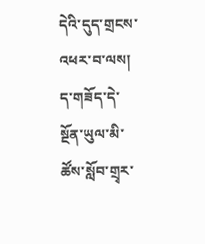དེའི་དུད་གྲངས་འཕར་བ་ལས། ད་གཟོད་དེ་སྔོན་ཡུལ་མི་ཚོས་སློབ་གྲྭར་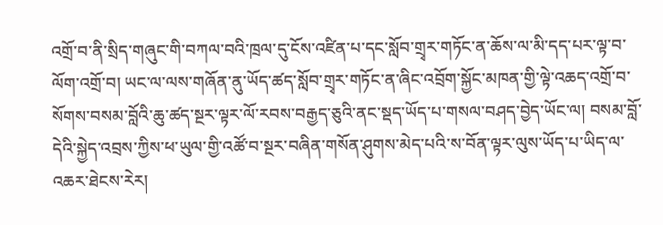འགྲོ་བ་ནི་སྲིད་གཞུང་གི་བཀལ་བའི་ཁྲལ་དུ་ངོས་འཛིན་པ་དང་སློབ་གྲྭར་གཏོང་ན་ཆོས་ལ་མི་དད་པར་ལྟ་བ་ལོག་འགྲོ་བ། ཡང་ལ་ལས་གཞོན་ནུ་ཡོད་ཚད་སློབ་གྲྭར་གཏོང་ན་ཞིང་འབྲོག་སྐྱོང་མཁན་གྱི་ལྟེ་འཆད་འགྲོ་བ་སོགས་བསམ་བློའི་ཆུ་ཚད་སྔར་ལྟར་ལོ་རབས་བརྒྱད་ཅུའི་ནང་སྡད་ཡོད་པ་གསལ་བཤད་བྱེད་ཡོང་ལ། བསམ་བློ་དེའི་སྐྱེད་འབྲས་ཀྱིས་ཕ་ཡུལ་གྱི་འཚོ་བ་སྔར་བཞིན་གསོན་ཤུགས་མེད་པའི་ས་བོན་ལྟར་ལུས་ཡོད་པ་ཡིད་ལ་འཆར་ཐེངས་རེར།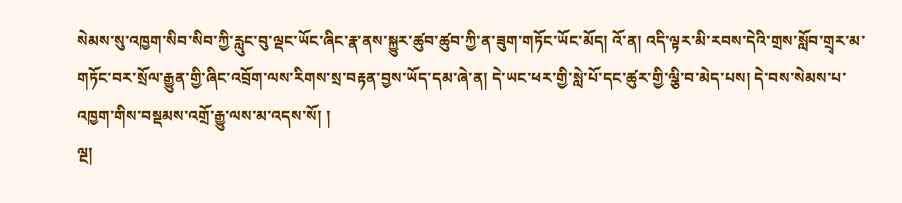སེམས་སུ་འཁྱག་སིབ་སིབ་ཀྱི་རླུང་བུ་ལྡང་ཡོང་ཞིང་རྣ་ནས་སྐྱུར་ཚུབ་ཚུབ་ཀྱི་ན་ཟུག་གཏོང་ཡོང་མོད། འོ་ན། འདི་ལྟར་མི་རབས་དེའི་གྲས་སློབ་གྲྭར་མ་གཏོང་བར་སྲོལ་རྒྱུན་གྱི་ཞིང་འབྲོག་ལས་རིགས་སྲ་བརྟན་བྱས་ཡོད་དམ་ཞེ་ན། དེ་ཡང་ཕར་གྱི་སླེ་པོ་དང་ཚུར་གྱི་ལྕི་བ་མེད་པས། དེ་བས་སེམས་པ་འཁྱག་གིས་བསྡམས་འགྲོ་རྒྱུ་ལས་མ་འདས་སོ། །
ལྔ།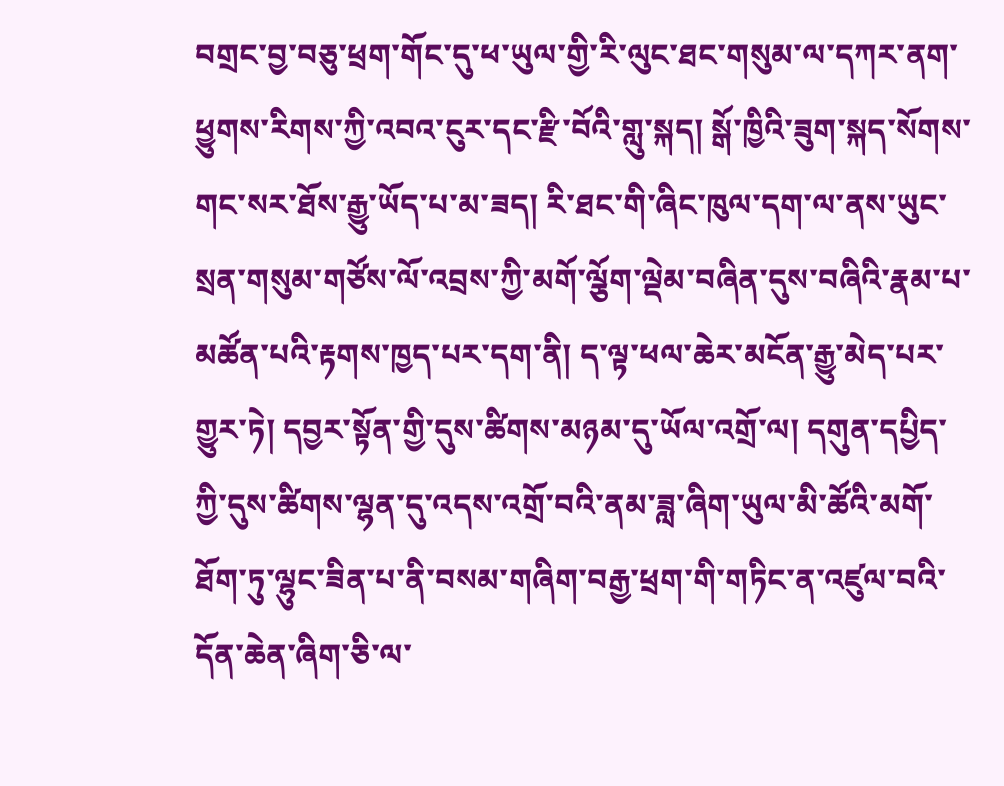བགྲང་བྱ་བཅུ་ཕྲག་གོང་དུ་ཕ་ཡུལ་གྱི་རི་ལུང་ཐང་གསུམ་ལ་དཀར་ནག་ཕྱུགས་རིགས་ཀྱི་འབའ་ངུར་དང་རྫི་བོའི་གླུ་སྐད། སྒོ་ཁྱིའི་ཟུག་སྐད་སོགས་གང་སར་ཐོས་རྒྱུ་ཡོད་པ་མ་ཟད། རི་ཐང་གི་ཞིང་ཁུལ་དག་ལ་ནས་ཡུང་སྲན་གསུམ་གཙོས་ལོ་འབྲས་ཀྱི་མགོ་ལྕོག་ལྡེམ་བཞིན་དུས་བཞིའི་རྣམ་པ་མཚོན་པའི་རྟགས་ཁྱད་པར་དག་ནི། ད་ལྟ་ཕལ་ཆེར་མངོན་རྒྱུ་མེད་པར་གྱུར་ཏེ། དབྱར་སྟོན་གྱི་དུས་ཚིགས་མཉམ་དུ་ཡོལ་འགྲོ་ལ། དགུན་དཔྱིད་ཀྱི་དུས་ཚིགས་ལྷན་དུ་འདས་འགྲོ་བའི་ནམ་ཟླ་ཞིག་ཡུལ་མི་ཚོའི་མགོ་ཐོག་ཏུ་ལྷུང་ཟིན་པ་ནི་བསམ་གཞིག་བརྒྱ་ཕྲག་གི་གཏིང་ན་འཛུལ་བའི་དོན་ཆེན་ཞིག་ཅི་ལ་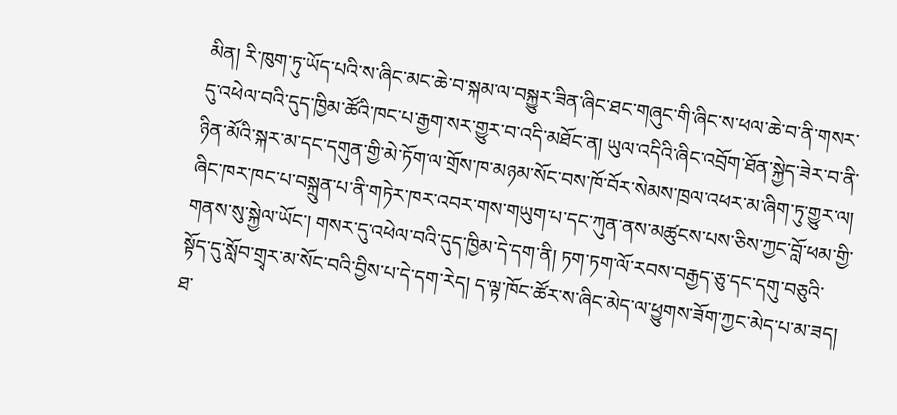མིན། རི་ཁུག་ཏུ་ཡོད་པའི་ས་ཞིང་མང་ཆེ་བ་སྐམ་ལ་བསྐྱུར་ཟིན་ཞིང་ཐང་གཞུང་གི་ཞིང་ས་ཕལ་ཆེ་བ་ནི་གསར་དུ་འཕེལ་བའི་དུད་ཁྱིམ་ཚོའི་ཁང་པ་རྒྱག་སར་གྱུར་བ་འདི་མཐོང་ན། ཡུལ་འདིའི་ཞིང་འབྲོག་ཐོན་སྐྱེད་ཟེར་བ་ནི་ཉིན་མོའི་སྐར་མ་དང་དགུན་གྱི་མེ་ཏོག་ལ་གྲོས་ཁ་མཉམ་སོང་བས་ཁོ་བོར་སེམས་ཁྲལ་འཕར་མ་ཞིག་ཏུ་གྱུར་ལ། ཞིང་ཁར་ཁང་པ་བསྐྲུན་པ་ནི་གཏེར་ཁར་འབར་གས་གཡུག་པ་དང་ཀུན་ནས་མཚུངས་པས་ཅིས་ཀྱང་བློ་ཕམ་གྱི་གནས་སུ་སྐྱེལ་ཡོང་། གསར་དུ་འཕེལ་བའི་དུད་ཁྱིམ་དེ་དག་ནི། ཏག་ཏག་ལོ་རབས་བརྒྱད་ཅུ་དང་དགུ་བཅུའི་སྟོད་དུ་སློབ་གྲྭར་མ་སོང་བའི་བྱིས་པ་དེ་དག་རེད། ད་ལྟ་ཁོང་ཚོར་ས་ཞིང་མེད་ལ་ཕྱུགས་ཟོག་ཀྱང་མེད་པ་མ་ཟད། ཐ་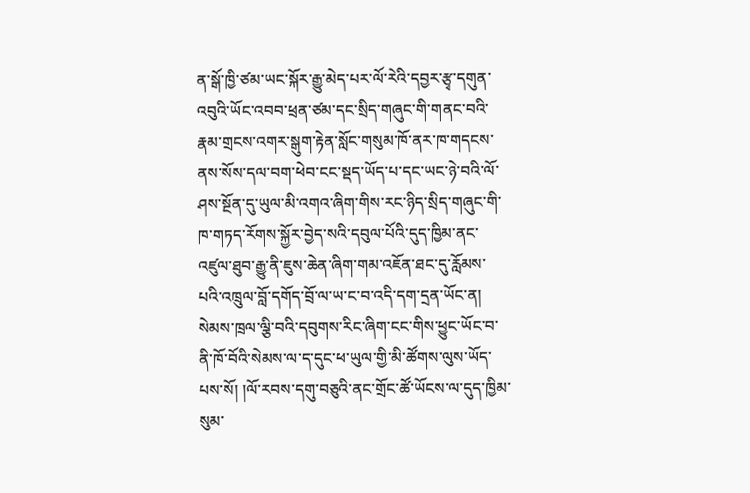ན་སྒོ་ཁྱི་ཙམ་ཡང་སྐོར་རྒྱུ་མེད་པར་ལོ་རེའི་དབྱར་རྩྭ་དགུན་འབུའི་ཡོང་འབབ་ཕྲན་ཙམ་དང་སྲིད་གཞུང་གི་གནང་བའི་རྣམ་གྲངས་འགར་སྒུག་རྟེན་སློང་གསུམ་ཁོ་ནར་ཁ་གདངས་ནས་སོས་དལ་བག་ཕེབ་ངང་སྡད་ཡོད་པ་དང་ཡང་ཉེ་བའི་ལོ་ཤས་སྔོན་དུ་ཡུལ་མི་འགའ་ཞིག་གིས་རང་ཉིད་སྲིད་གཞུང་གི་ཁ་གཏད་རོགས་སྐྱོར་བྱེད་སའི་དབུལ་པོའི་དུད་ཁྱིམ་ནང་འཛུལ་ཐུབ་རྒྱུ་ནི་ཇུས་ཆེན་ཞིག་གམ་འཇོན་ཐང་དུ་རློམས་པའི་འཁྲུལ་བློ་དགོད་བྲོ་ལ་ཡ་ང་བ་འདི་དག་དྲན་ཡོང་ན། སེམས་ཁྲལ་ལྕི་བའི་དབུགས་རིང་ཞིག་ངང་གིས་ཕྱུང་ཡོང་བ་ནི་ཁོ་བོའི་སེམས་ལ་ད་དུང་ཕ་ཡུལ་གྱི་མི་ཚོགས་ལུས་ཡོད་པས་སོ། །ལོ་རབས་དགུ་བཅུའི་ནང་གྲོང་ཚོ་ཡོངས་ལ་དུད་ཁྱིམ་སུམ་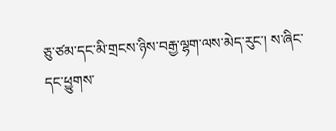ཅུ་ཙམ་དང་མི་གྲངས་ཉིས་བརྒྱ་ལྷག་ལས་མེད་རུང་། ས་ཞིང་དང་ཕྱུགས་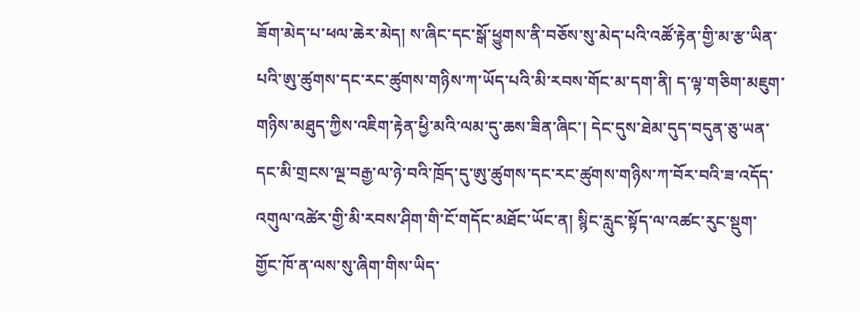ཟོག་མེད་པ་ཕལ་ཆེར་མེད། ས་ཞིང་དང་སྒོ་ཕྱུགས་ནི་བཅོས་སུ་མེད་པའི་འཚོ་རྟེན་གྱི་མ་རྩ་ཡིན་པའི་ཨུ་ཚུགས་དང་རང་ཚུགས་གཉིས་ཀ་ཡོད་པའི་མི་རབས་གོང་མ་དག་ནི། ད་ལྟ་གཅིག་མཇུག་གཉིས་མཐུད་ཀྱིས་འཇིག་རྟེན་ཕྱི་མའི་ལམ་དུ་ཆས་ཟིན་ཞིང་། དེང་དུས་ཐེམ་དུད་བདུན་ཅུ་ཡན་དང་མི་གྲངས་ལྔ་བརྒྱ་ལ་ཉེ་བའི་ཁྲོད་དུ་ཨུ་ཚུགས་དང་རང་ཚུགས་གཉིས་ཀ་བོར་བའི་ཟ་འདོད་འགུལ་འཚེར་གྱི་མི་རབས་ཤིག་གི་ངོ་གདོང་མཐོང་ཡོང་ན། སྙིང་རླུང་སྟོད་ལ་འཚང་རུང་སྡུག་གྱོང་ཁོ་ན་ལས་སུ་ཞིག་གིས་ཡིད་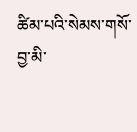ཚིམ་པའི་སེམས་གསོ་བྱ་མི་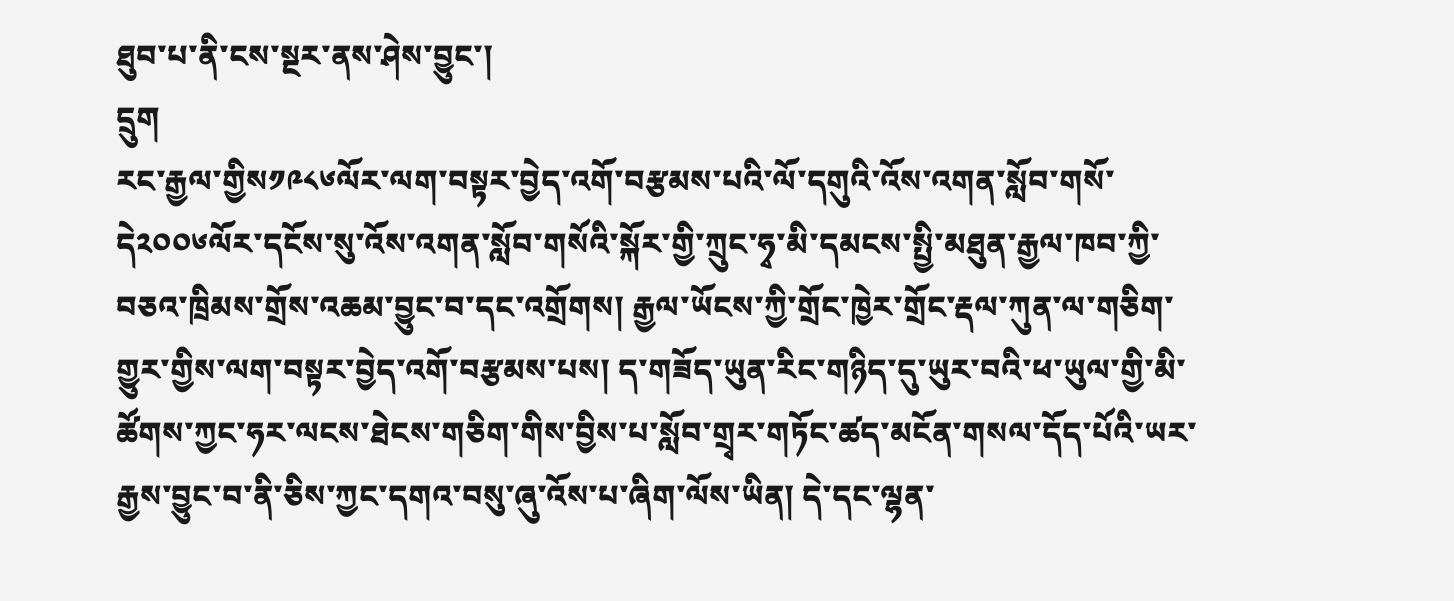ཐུབ་པ་ནི་ངས་སྔར་ནས་ཤེས་བྱུང་།
དྲུག
རང་རྒྱལ་གྱིས༡༩༨༦ལོར་ལག་བསྟར་བྱེད་འགོ་བརྩམས་པའི་ལོ་དགུའི་འོས་འགན་སློབ་གསོ་དེ༢༠༠༦ལོར་དངོས་སུ་འོས་འགན་སློབ་གསོའི་སྐོར་གྱི་ཀྲུང་ཧྭ་མི་དམངས་སྤྱི་མཐུན་རྒྱལ་ཁབ་ཀྱི་བཅའ་ཁྲིམས་གྲོས་འཆམ་བྱུང་བ་དང་འགྲོགས། རྒྱལ་ཡོངས་ཀྱི་གྲོང་ཁྱེར་གྲོང་རྡལ་ཀུན་ལ་གཅིག་གྱུར་གྱིས་ལག་བསྟར་བྱེད་འགོ་བརྩམས་པས། ད་གཟོད་ཡུན་རིང་གཉིད་དུ་ཡུར་བའི་ཕ་ཡུལ་གྱི་མི་ཚོགས་ཀྱང་ཧར་ལངས་ཐེངས་གཅིག་གིས་བྱིས་པ་སློབ་གྲྭར་གཏོང་ཚད་མངོན་གསལ་དོད་པོའི་ཡར་རྒྱས་བྱུང་བ་ནི་ཅིས་ཀྱང་དགའ་བསུ་ཞུ་འོས་པ་ཞིག་ལོས་ཡིན། དེ་དང་ལྷན་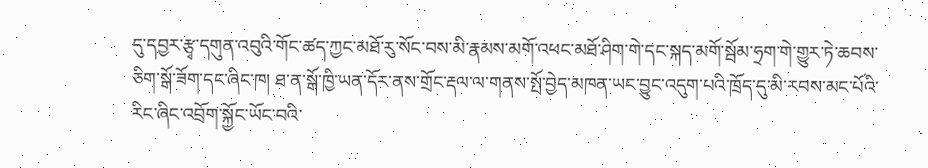དུ་དབྱར་རྩྭ་དགུན་འབུའི་གོང་ཚད་ཀྱང་མཐོ་རུ་སོང་བས་མི་རྣམས་མགོ་འཕང་མཐོ་ཤིག་གེ་དང་སྐད་མགོ་སྦོམ་ཧྲག་གེ་གྱུར་ཏེ་ཆབས་ཅིག་སྒོ་ཟོག་དང་ཞིང་ཁ། ཐ་ན་སྒོ་ཁྱི་ཡན་དོར་ནས་གྲོང་རྡལ་ལ་གནས་སྤོ་བྱེད་མཁན་ཡང་བྱུང་འདུག་པའི་ཁྲོད་དུ་མི་རབས་མང་པོའི་རིང་ཞིང་འབྲོག་སྐྱོང་ཡོང་བའི་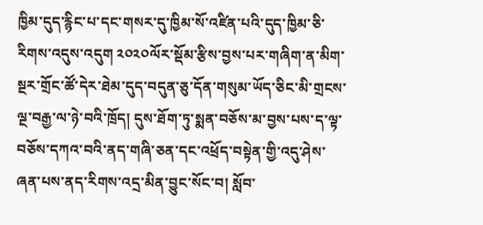ཁྱིམ་དུད་རྙིང་པ་དང་གསར་དུ་ཁྱིམ་སོ་འཛིན་པའི་དུད་ཁྱིམ་ཅི་རིགས་འདུས་འདུག ༢༠༢༠ལོར་སྡོམ་རྩིས་བྱས་པར་གཞིག་ན་མིག་སྔར་གྲོང་ཚོ་དེར་ཐེམ་དུད་བདུན་ཅུ་དོན་གསུམ་ཡོད་ཅིང་མི་གྲངས་ལྔ་བརྒྱ་ལ་ཉེ་བའི་ཁྲོད། དུས་ཐོག་ཏུ་སྨན་བཅོས་མ་བྱས་པས་ད་ལྟ་བཅོས་དཀའ་བའི་ནད་གཞི་ཅན་དང་འཕྲོད་བསྟེན་གྱི་འདུ་ཤེས་ཞན་པས་ནད་རིགས་འདྲ་མིན་བྱུང་སོང་བ། སློབ་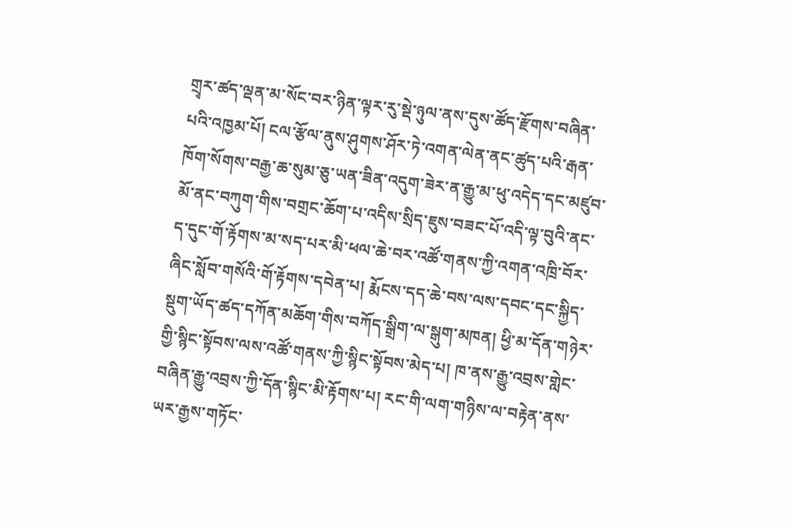གྲྭར་ཚད་ལྡན་མ་སོང་བར་ཉིན་ལྟར་རུ་སྡེ་ཉུལ་ནས་དུས་ཚོད་རྫོགས་བཞིན་པའི་འཁྱམ་པོ། ངལ་རྩོལ་ནུས་ཤུགས་ཤོར་ཏེ་འགན་ལེན་ནང་ཚུད་པའི་རྒན་ཁོག་སོགས་བརྒྱ་ཆ་སུམ་ཅུ་ཡན་ཟིན་འདུག་ཟེར་ན་རྒྱུ་མ་ཕུ་འདེད་དང་མཛུབ་མོ་ནང་བཀུག་གིས་བགྲང་ཆོག་པ་འདིས་སྲིད་ཇུས་བཟང་པོ་འདི་ལྟ་བུའི་ནང་ད་དུང་གོ་རྟོགས་མ་སད་པར་མི་ཕལ་ཆེ་བར་འཚོ་གནས་ཀྱི་འགན་འཁྲི་བོར་ཞིང་སློབ་གསོའི་གོ་རྟོགས་དབེན་པ། རྨོངས་དད་ཆེ་བས་ལས་དབང་དང་སྐྱིད་སྡུག་ཡོད་ཚད་དཀོན་མཆོག་གིས་བཀོད་སྒྲིག་ལ་སྒུག་མཁན། ཕྱི་མ་དོན་གཉེར་གྱི་སྙིང་སྟོབས་ལས་འཚོ་གནས་ཀྱི་སྙིང་སྟོབས་མེད་པ། ཁ་ནས་རྒྱུ་འབྲས་གླེང་བཞིན་རྒྱུ་འབྲས་ཀྱི་དོན་སྙིང་མི་རྟོགས་པ། རང་གི་ལག་གཉིས་ལ་བརྟེན་ནས་ཡར་རྒྱས་གཏོང་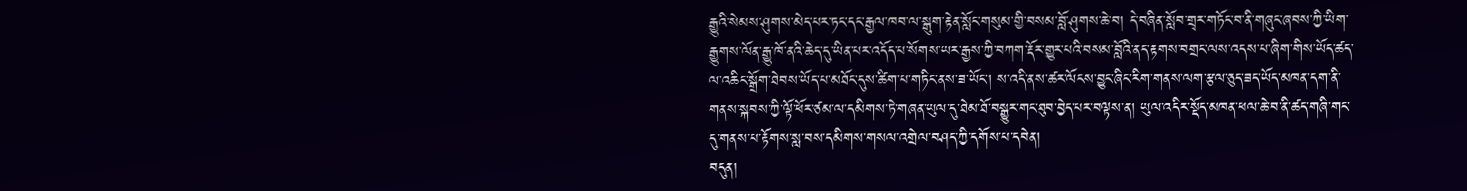རྒྱུའི་སེམས་ཤུགས་མེད་པར་ཏང་དང་རྒྱལ་ཁབ་ལ་སྒུག་རྟེན་སློང་གསུམ་གྱི་བསམ་བློ་ཤུགས་ཆེ་བ། དེ་བཞིན་སློབ་གྲྭར་གཏོང་བ་ནི་གཞུང་ཞབས་ཀྱི་ཡིག་རྒྱུགས་ལོན་རྒྱུ་ཁོ་ནའི་ཆེད་དུ་ཡིན་པར་འདོད་པ་སོགས་ཡར་རྒྱས་ཀྱི་བཀག་རྡོར་གྱུར་པའི་བསམ་བློའི་ནད་རྟགས་བགྲང་ལས་འདས་པ་ཞིག་གིས་ཡོད་ཚད་ལ་འཆིང་སྒྲོག་ཐེབས་ཡོད་པ་མཐོང་དུས་ཚིག་པ་གཏིང་ནས་ཟ་ཡོང་། ས་འདི་ནས་ཚར་ལོངས་བྱུང་ཞིང་རིག་གནས་ལག་རྩལ་ཅུད་ཟད་ཡོད་མཁན་དག་ནི་གནས་སྐབས་ཀྱི་ལྟོ་ཕོར་ཙམ་ལ་དམིགས་ཏེ་གཞན་ཡུལ་དུ་ཐེམ་ཐོ་བསྒྱུར་གང་ཐུབ་བྱེད་པར་བལྟས་ན། ཡུལ་འདིར་སྡོད་མཁན་ཕལ་ཆེ་བ་ནི་ཚད་གཞི་གང་དུ་གནས་པ་རྟོགས་སླ་བས་དམིགས་གསལ་འགྲེལ་བཤད་ཀྱི་དགོས་པ་དབེན།
བདུན།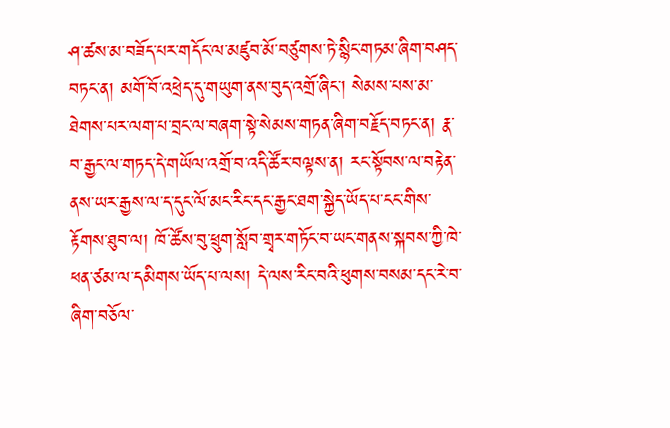ཤ་ཚས་མ་བཟོད་པར་གདོང་ལ་མཛུབ་མོ་བཙུགས་ཏེ་སྙིང་གཏམ་ཞིག་བཤད་བཏང་ན། མགོ་བོ་འཕྲེད་དུ་གཡུག་ནས་བུད་འགྲོ་ཞིང་། སེམས་པས་མ་ཐེགས་པར་ལག་པ་བྲང་ལ་བཞག་སྟེ་སེམས་གཏན་ཞིག་བརྗོད་བཏང་ན། རྣ་བ་རྒྱང་ལ་གཏད་དེ་གཡོལ་འགྲོ་བ་འདི་ཚོར་བལྟས་ན། རང་སྟོབས་ལ་བརྟེན་ནས་ཡར་རྒྱས་ལ་ད་དུང་ལོ་མང་རིང་དང་རྒྱང་ཐག་སྐྱེད་ཡོད་པ་ངང་གིས་རྟོགས་ཐུབ་ལ། ཁོ་ཚོས་བུ་ཕྲུག་སློབ་གྲྭར་གཏོང་བ་ཡང་གནས་སྐབས་ཀྱི་ཁེ་ཕན་ཙམ་ལ་དམིགས་ཡོད་པ་ལས། དེ་ལས་རིང་བའི་ཕུགས་བསམ་དང་རེ་བ་ཞིག་བཅོལ་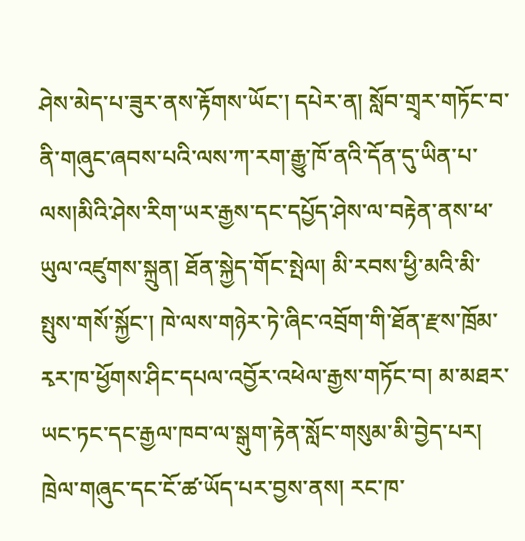ཤེས་མེད་པ་ཟུར་ནས་རྟོགས་ཡོང་། དཔེར་ན། སློབ་གྲྭར་གཏོང་བ་ནི་གཞུང་ཞབས་པའི་ལས་ཀ་རག་རྒྱུ་ཁོ་ནའི་དོན་དུ་ཡིན་པ་ལས།མིའི་ཤེས་རིག་ཡར་རྒྱས་དང་དཔྱོད་ཤེས་ལ་བརྟེན་ནས་ཕ་ཡུལ་འཛུགས་སྐྲུན། ཐོན་སྐྱེད་གོང་སྤེལ། མི་རབས་ཕྱི་མའི་མི་སྤུས་གསོ་སྐྱོང་། ཁེ་ལས་གཉེར་ཏེ་ཞིང་འབྲོག་གི་ཐོན་རྫས་ཁྲོམ་རྭར་ཁ་ཕྱོགས་ཤིང་དཔལ་འབྱོར་འཕེལ་རྒྱས་གཏོང་བ། མ་མཐར་ཡང་ཏང་དང་རྒྱལ་ཁབ་ལ་སྒུག་རྟེན་སློང་གསུམ་མི་བྱེད་པར། ཁྲེལ་གཞུང་དང་ངོ་ཚ་ཡོད་པར་བྱས་ནས། རང་ཁ་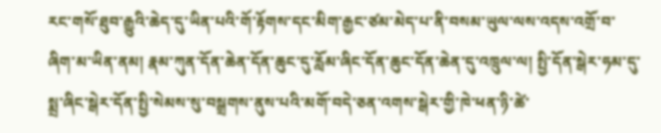རང་གསོ་ཐུབ་རྒྱུའི་ཆེད་དུ་ཡིན་པའི་གོ་རྟོགས་དང་མིག་རྒྱང་ཙམ་མེད་པ་ནི་བསམ་ཡུལ་ལས་འདས་འགྲོ་བ་ཞིག་མ་ཡིན་ནམ། རྣམ་ཀུན་དོན་ཆེན་དོན་ཆུང་དུ་རློམ་ཞིང་དོན་ཆུང་དོན་ཆེན་དུ་འཁྲུལ་ལ། སྤྱི་དོན་སྒེར་ཧམ་དུ་སྨྲ་ཞིང་སྒེར་དོན་སྤྱི་སེམས་སུ་བསྒྲགས་ནུས་པའི་མགོ་བདེ་ཅན་འགས་སྒེར་གྱི་ཁེ་ཕན་ཉི་ཚེ་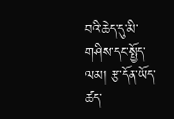བའི་ཆེད་དུ་མི་གཤིས་དང་སྤྱོད་ལམ། རྩ་དོན་ཡོད་ཚད་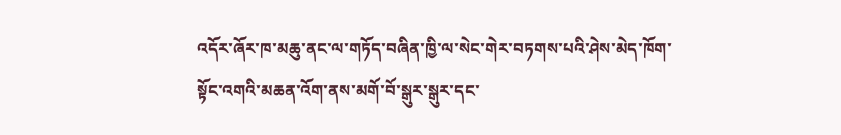འདོར་ཞོར་ཁ་མཆུ་ནང་ལ་གཏོད་བཞིན་ཁྱི་ལ་སེང་གེར་བཏགས་པའི་ཤེས་མེད་ཁོག་སྟོང་འགའི་མཆན་འོག་ནས་མགོ་བོ་སྒུར་སྒུར་དང་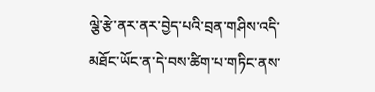ལྕེ་རྩེ་ནར་ནར་བྱེད་པའི་བྲན་གཤིས་འདི་མཐོང་ཡོང་ན་དེ་བས་ཚིག་པ་གཏིང་ནས་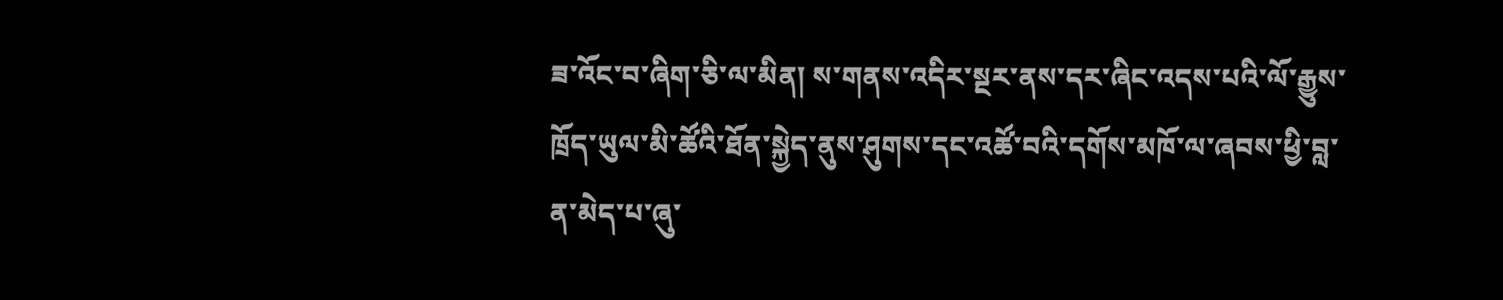ཟ་འོང་བ་ཞིག་ཅི་ལ་མིན། ས་གནས་འདིར་སྔར་ནས་དར་ཞིང་འདས་པའི་ལོ་རྒྱུས་ཁྲོད་ཡུལ་མི་ཚོའི་ཐོན་སྐྱེད་ནུས་ཤུགས་དང་འཚོ་བའི་དགོས་མཁོ་ལ་ཞབས་ཕྱི་བླ་ན་མེད་པ་ཞུ་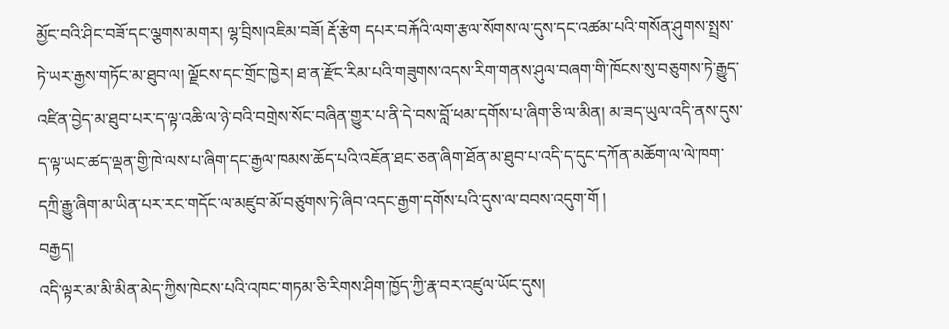མྱོང་བའི་ཤིང་བཟོ་དང་ལྕགས་མགར། ལྷ་བྲིས།འཇིམ་བཟོ། རྡོ་རྩེག དཔར་བརྐོའི་ལག་རྩལ་སོགས་ལ་དུས་དང་འཚམ་པའི་གསོན་ཤུགས་སྤྲས་ཏེ་ཡར་རྒྱས་གཏོང་མ་ཐུབ་ལ། ལྗོངས་དང་གྲོང་ཁྱེར། ཐ་ན་རྫོང་རིམ་པའི་གཟུགས་འདས་རིག་གནས་ཤུལ་བཞག་གི་ཁོངས་སུ་བཅུགས་ཏེ་རྒྱུད་འཛིན་བྱེད་མ་ཐུབ་པར་ད་ལྟ་འཆི་ལ་ཉེ་བའི་བགྲེས་སོང་བཞིན་གྱུར་པ་ནི་དེ་བས་བློ་ཕམ་དགོས་པ་ཞིག་ཅི་ལ་མིན། མ་ཟད་ཡུལ་འདི་ནས་དུས་ད་ལྟ་ཡང་ཚད་ལྡན་གྱི་ཁེ་ལས་པ་ཞིག་དང་རྒྱལ་ཁམས་ཆོད་པའི་འཇོན་ཐང་ཅན་ཞིག་ཐོན་མ་ཐུབ་པ་འདི་ད་དུང་དཀོན་མཆོག་ལ་ལེ་ཁག་དཀྲི་རྒྱུ་ཞིག་མ་ཡིན་པར་རང་གདོང་ལ་མཛུབ་མོ་བཙུགས་ཏེ་ཞིབ་འདང་རྒྱག་དགོས་པའི་དུས་ལ་བབས་འདུག་གོ །
བརྒྱད།
འདི་ལྟར་མ་མི་མིན་མེད་ཀྱིས་ཁེངས་པའི་འཁང་གཏམ་ཅི་རིགས་ཤིག་ཁྱོད་ཀྱི་རྣ་བར་འཛུལ་ཡོང་དུས།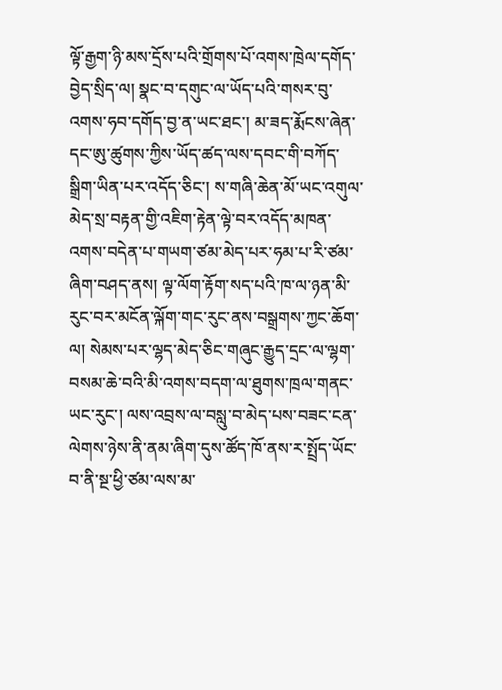ལྟོ་རྒྱག་ཉི་མས་དྲོས་པའི་གྲོགས་པོ་འགས་ཁྲེལ་དགོད་བྱེད་སྲིད་ལ། སྣང་བ་དགུང་ལ་ཡོད་པའི་གསར་བུ་འགས་ཧབ་དགོད་བྱ་ན་ཡང་ཐང་། མ་ཟད་རྨོངས་ཞེན་དང་ཨུ་ཚུགས་ཀྱིས་ཡོད་ཚད་ལས་དབང་གི་བཀོད་སྒྲིག་ཡིན་པར་འདོད་ཅིང་། ས་གཞི་ཆེན་མོ་ཡང་འགུལ་མེད་སྲ་བརྟན་གྱི་འཇིག་རྟེན་ལྟེ་བར་འདོད་མཁན་འགས་བདེན་པ་གཡག་ཙམ་མེད་པར་ཧམ་པ་རི་ཙམ་ཞིག་བཤད་ནས། ལྟ་ལོག་རྟོག་སད་པའི་ཁ་ལ་ཉན་མི་རུང་བར་མངོན་ལྐོག་གང་རུང་ནས་བསྒྲགས་ཀྱང་ཆོག་ལ། སེམས་པར་ལྷད་མེད་ཅིང་གཞུང་རྒྱུད་དྲང་ལ་ལྷག་བསམ་ཆེ་བའི་མི་འགས་བདག་ལ་ཐུགས་ཁྲལ་གནང་ཡང་རུང་། ལས་འབྲས་ལ་བསླུ་བ་མེད་པས་བཟང་ངན་ལེགས་ཉེས་ནི་ནམ་ཞིག་དུས་ཚོད་ཁོ་ནས་ར་སྤྲོད་ཡོང་བ་ནི་སྔ་ཕྱི་ཙམ་ལས་མ་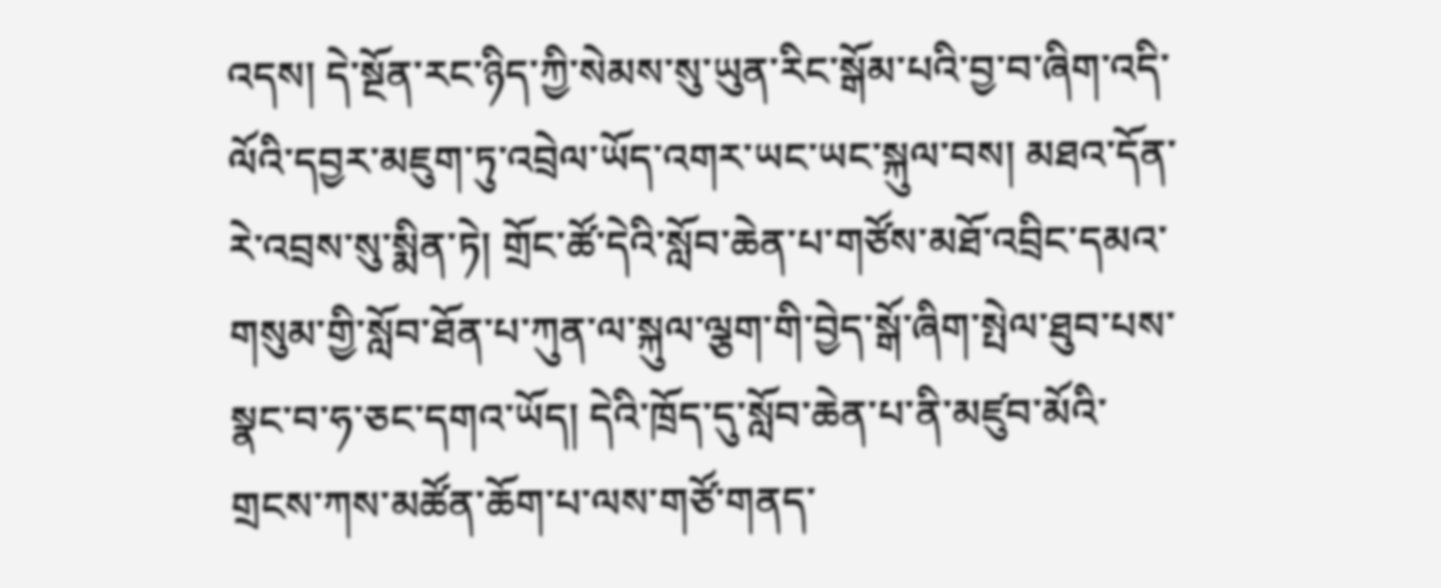འདས། དེ་སྔོན་རང་ཉིད་ཀྱི་སེམས་སུ་ཡུན་རིང་སྒོམ་པའི་བྱ་བ་ཞིག་འདི་ལོའི་དབྱར་མཇུག་ཏུ་འབྲེལ་ཡོད་འགར་ཡང་ཡང་སྐུལ་བས། མཐའ་དོན་རེ་འབྲས་སུ་སྨིན་ཏེ། གྲོང་ཚོ་དེའི་སློབ་ཆེན་པ་གཙོས་མཐོ་འབྲིང་དམའ་གསུམ་གྱི་སློབ་ཐོན་པ་ཀུན་ལ་སྐུལ་ལྕག་གི་བྱེད་སྒོ་ཞིག་སྤེལ་ཐུབ་པས་སྣང་བ་ཧ་ཅང་དགའ་ཡོད། དེའི་ཁྲོད་དུ་སློབ་ཆེན་པ་ནི་མཛུབ་མོའི་གྲངས་ཀས་མཚོན་ཆོག་པ་ལས་གཙོ་གནད་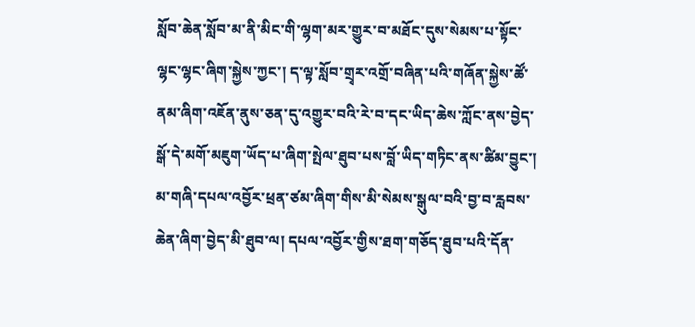སློབ་ཆེན་སློབ་མ་ནི་མིང་གི་ལྷག་མར་གྱུར་བ་མཐོང་དུས་སེམས་པ་སྟོང་ལྷང་ལྷང་ཞིག་སྐྱེས་ཀྱང་། ད་ལྟ་སློབ་གྲྭར་འགྲོ་བཞིན་པའི་གཞོན་སྐྱེས་ཚོ་ནམ་ཞིག་འཇོན་ནུས་ཅན་དུ་འགྱུར་བའི་རེ་བ་དང་ཡིད་ཆེས་ཀློང་ནས་བྱེད་སྒོ་དེ་མགོ་མཇུག་ཡོད་པ་ཞིག་སྤེལ་ཐུབ་པས་བློ་ཡིད་གཏིང་ནས་ཚིམ་བྱུང་། མ་གཞི་དཔལ་འབྱོར་ཕྲན་ཙམ་ཞིག་གིས་མི་སེམས་སྒུལ་བའི་བྱ་བ་རླབས་ཆེན་ཞིག་བྱེད་མི་ཐུབ་ལ། དཔལ་འབྱོར་གྱིས་ཐག་གཅོད་ཐུབ་པའི་དོན་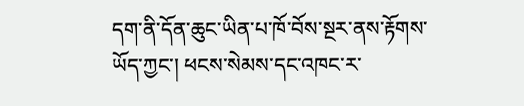དག་ནི་དོན་ཆུང་ཡིན་པ་ཁོ་བོས་སྔར་ནས་རྟོགས་ཡོད་ཀྱང་། ཕངས་སེམས་དང་འཁང་ར་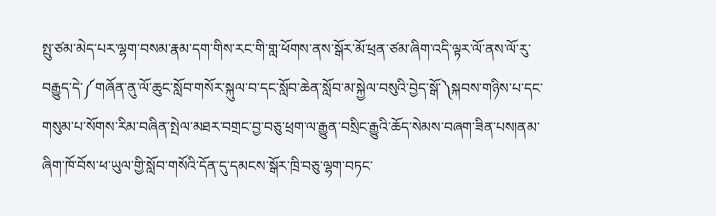སྤུ་ཙམ་མེད་པར་ལྷག་བསམ་རྣམ་དག་གིས་རང་གི་གླ་ཕོགས་ནས་སྒོར་མོ་ཕྲན་ཙམ་ཞིག་འདི་ལྟར་ལོ་ནས་ལོ་རུ་བརྒྱུད་དེ་༼གཞོན་ནུ་ལོ་ཆུང་སློབ་གསོར་སྐུལ་བ་དང་སློབ་ཆེན་སློབ་མ་སྐྱེལ་བསུའི་བྱེད་སྒོ་༽སྐབས་གཉིས་པ་དང་གསུམ་པ་སོགས་རིམ་བཞིན་སྤེལ་མཐར་བགྲང་བྱ་བཅུ་ཕྲག་ལ་རྒྱུན་བསྲིང་རྒྱུའི་ཆོད་སེམས་བཞག་ཟིན་པས།ནམ་ཞིག་ཁོ་བོས་ཕ་ཡུལ་གྱི་སློབ་གསོའི་དོན་དུ་དམངས་སྒོར་ཁྲི་བཅུ་ལྷག་བཏང་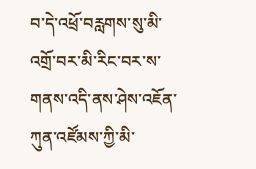བ་དེ་འཕྲོ་བརླགས་སུ་མི་འགྲོ་བར་མི་རིང་བར་ས་གནས་འདི་ནས་ཤེས་འཇོན་ཀུན་འཛོམས་ཀྱི་མི་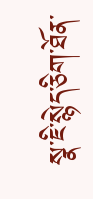སྣ་ཇི་སྙེད་ཅིག་ཐོན་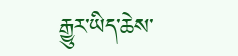རྒྱུར་ཡིད་ཆེས་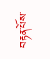བརྟན་པོས་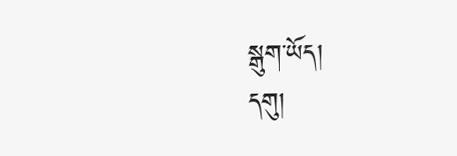སྒུག་ཡོད།
དགུ།